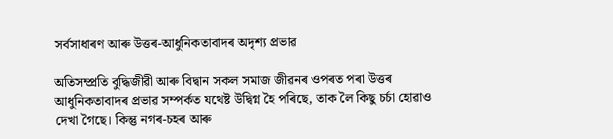সৰ্বসাধাৰণ আৰু উত্তৰ-আধুনিকতাবাদৰ অদৃশ্য প্ৰভাৱ

অতিসম্প্ৰতি বুদ্ধিজীৱী আৰু বিদ্বান সকল সমাজ জীৱনৰ ওপৰত পৰা উত্তৰ আধুনিকতাবাদৰ প্ৰভাৱ সম্পৰ্কত যথেষ্ট উদ্বিগ্ন হৈ পৰিছে, তাক লৈ কিছু চৰ্চা হোৱাও দেখা গৈছে। কিন্তু নগৰ-চহৰ আৰু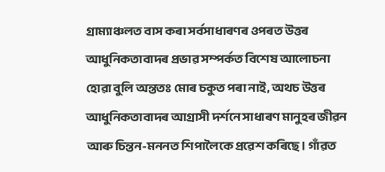গ্ৰাম‍্যাঞ্চলত বাস কৰা সৰ্বসাধাৰণৰ ওপৰত উত্তৰ আধুনিকতাবাদৰ প্ৰভাৱ সম্পৰ্কত বিশেষ আলোচনা হোৱা বুলি অন্ততঃ মোৰ চকুত পৰা নাই, অথচ উত্তৰ আধুনিকতাবাদৰ আগ্ৰাসী দৰ্শনে সাধাৰণ মানুহৰ জীৱন আৰু চিন্তন-মননত শিপালৈকে প্ৰৱেশ কৰিছে। গাঁৱত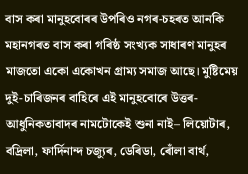বাস কৰা মানুহবোৰৰ উপৰিও নগৰ-চহৰত আনকি মহানগৰত বাস কৰা গৰিষ্ঠ সংখ‍্যক সাধাৰণ মানুহৰ মাজতো একো একোখন গ্ৰাম্য সমাজ আছে। মুষ্টিমেয় দুই-চাৰিজনৰ বাহিৰে এই মানুহবোৰে উত্তৰ-আধুনিকতাবাদৰ নামটোকেই শুনা নাই– লিয়োটাৰ, বদ্ৰিলা, ফাৰ্দিনান্দ চজ‍্যুৰ, ডেৰিডা, ৰোঁলা বাৰ্থ,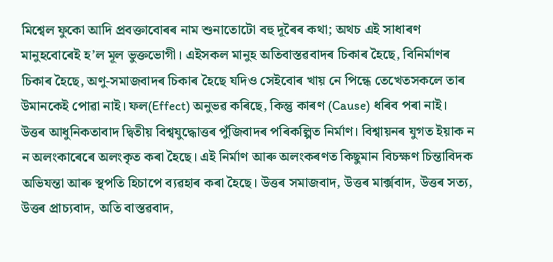মিশ্বেল ফুকো আদি প্ৰবক্তাবোৰৰ নাম শুনাতোটো বহু দূৰৈৰ কথা; অথচ এই সাধাৰণ মানুহবোৰেই হ’ল মূল ভুক্তভোগী। এইসকল মানুহ অতিবাস্তৱবাদৰ চিকাৰ হৈছে, বিনিৰ্মাণৰ চিকাৰ হৈছে, অণু-সমাজবাদৰ চিকাৰ হৈছে যদিও সেইবোৰ খায় নে পিন্ধে তেখেতসকলে তাৰ উমানকেই পোৱা নাই। ফল(Effect) অনুভৱ কৰিছে, কিন্তু কাৰণ (Cause) ধৰিব পৰা নাই।
উত্তৰ আধুনিকতাবাদ দ্বিতীয় বিশ্বযুদ্ধোত্তৰ পুঁজিবাদৰ পৰিকল্পিত নিৰ্মাণ। বিশ্বায়নৰ যুগত ইয়াক ন ন অলংকাৰেৰে অলংকৃত কৰা হৈছে। এই নিৰ্মাণ আৰু অলংকৰণত কিছুমান বিচক্ষণ চিন্তাবিদক অভিযন্তা আৰু স্থপতি হিচাপে ব‍্যৱহাৰ কৰা হৈছে। উত্তৰ সমাজবাদ, উত্তৰ মাৰ্ক্সবাদ, উত্তৰ সত‍্য, উত্তৰ প্ৰাচ‍্যবাদ, অতি বাস্তৱবাদ,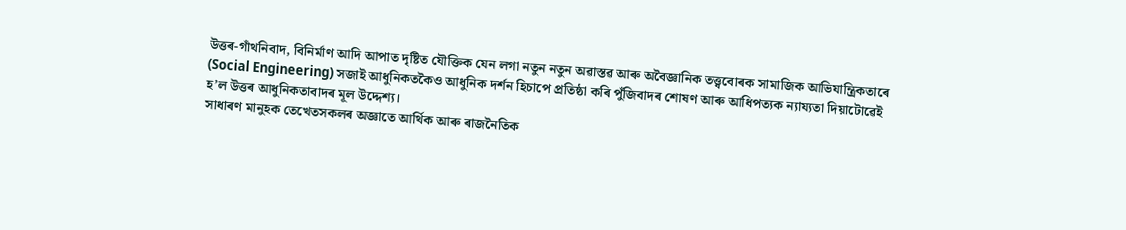উত্তৰ-গাঁথনিবাদ, বিনিৰ্মাণ আদি আপাত দৃষ্টিত যৌক্তিক যেন লগা নতুন নতুন অৱাস্তৱ আৰু অবৈজ্ঞানিক তত্ত্ববোৰক সামাজিক আভিযান্ত্ৰিকতাৰে (Social Engineering) সজাই আধুনিকতকৈও আধুনিক দৰ্শন হিচাপে প্ৰতিষ্ঠা কৰি পুঁজিবাদৰ শোষণ আৰু আধিপত‍্যক ন‍্যায‍্যতা দিয়াটোৱেই হ’ল উত্তৰ আধুনিকতাবাদৰ মূল উদ্দেশ্য।
সাধাৰণ মানুহক তেখেতসকলৰ অজ্ঞাতে আৰ্থিক আৰু ৰাজনৈতিক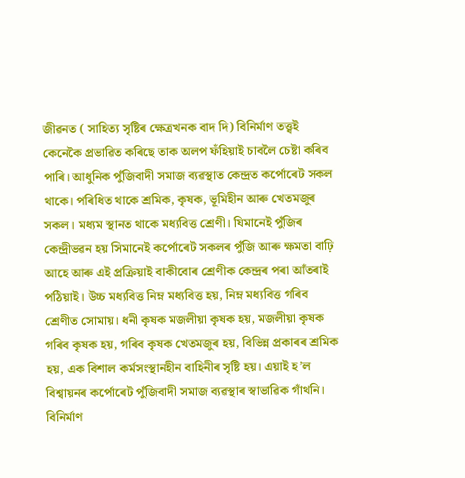জীৱনত ( সাহিত্য সৃষ্টিৰ ক্ষেত্ৰখনক বাদ দি) বিনিৰ্মাণ তত্ত্বই কেনেকৈ প্ৰভাৱিত কৰিছে তাক অলপ ফঁহিয়াই চাবলৈ চেষ্টা কৰিব পাৰি। আধুনিক পুঁজিবাদী সমাজ ব‍্যৱস্থাত কেন্দ্ৰত কৰ্পোৰেট সকল থাকে। পৰিধিত থাকে শ্ৰমিক, কৃষক, ভূমিহীন আৰু খেতমজুৰ সকল। মধ‍্যম স্থানত থাকে মধ‍্যবিত্ত শ্ৰেণী। যিমানেই পুঁজিৰ কেন্দ্ৰীভৱন হয় সিমানেই কৰ্পোৰেট সকলৰ পুঁজি আৰু ক্ষমতা বাঢ়ি আহে আৰু এই প্ৰক্ৰিয়াই বাকীবোৰ শ্ৰেণীক কেন্দ্ৰৰ পৰা আঁতৰাই পঠিয়াই। উচ্চ মধ‍্যবিত্ত নিম্ন মধ‍্যবিত্ত হয়, নিম্ন মধ্যবিত্ত গৰিব শ্ৰেণীত সোমায়। ধনী কৃষক মজলীয়া কৃষক হয়, মজলীয়া কৃষক গৰিব কৃষক হয়, গৰিব কৃষক খেতমজুৰ হয়, বিভিন্ন প্ৰকাৰৰ শ্ৰমিক হয়, এক বিশাল কৰ্মসংস্থানহীন বাহিনীৰ সৃষ্টি হয়। এয়াই হ’ল বিশ্বায়নৰ কৰ্পোৰেট পুঁজিবাদী সমাজ ব‍্যৱস্থাৰ স্বাভাৱিক গাঁথনি। বিনিৰ্মাণ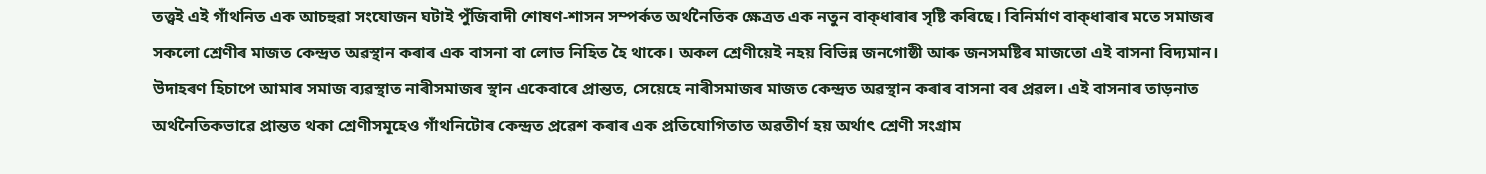তত্ত্বই এই গাঁথনিত এক আচহুৱা সংযোজন ঘটাই পুঁজিবাদী শোষণ-শাসন সম্পৰ্কত অৰ্থনৈতিক ক্ষেত্ৰত এক নতুন বাক্‌ধাৰাৰ সৃষ্টি কৰিছে। বিনিৰ্মাণ বাক্‌ধাৰাৰ মতে সমাজৰ সকলো শ্ৰেণীৰ মাজত কেন্দ্ৰত অৱস্থান কৰাৰ এক বাসনা বা লোভ নিহিত হৈ থাকে। অকল শ্ৰেণীয়েই নহয় বিভিন্ন জনগোষ্ঠী আৰু জনসমষ্টিৰ মাজতো এই বাসনা বিদ‍্যমান। উদাহৰণ হিচাপে আমাৰ সমাজ ব‍্যৱস্থাত নাৰীসমাজৰ স্থান একেবাৰে প্ৰান্তত, সেয়েহে নাৰীসমাজৰ মাজত কেন্দ্ৰত অৱস্থান কৰাৰ বাসনা বৰ প্ৰৱল। এই বাসনাৰ তাড়নাত অৰ্থনৈতিকভাৱে প্ৰান্তত থকা শ্ৰেণীসমূহেও গাঁথনিটোৰ কেন্দ্ৰত প্ৰৱেশ কৰাৰ এক প্ৰতিযোগিতাত অৱতীৰ্ণ হয় অৰ্থাৎ শ্ৰেণী সংগ্ৰাম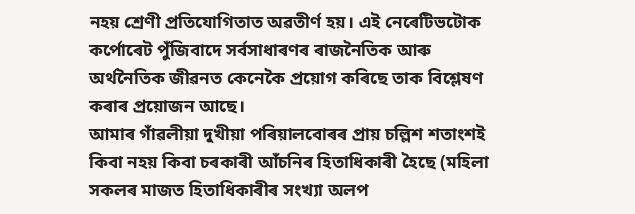নহয় শ্ৰেণী প্ৰতিযোগিতাত অৱতীৰ্ণ হয়। এই নেৰেটিভটোক কৰ্পোৰেট পুঁজিবাদে সৰ্বসাধাৰণৰ ৰাজনৈতিক আৰু অৰ্থনৈতিক জীৱনত কেনেকৈ প্ৰয়োগ কৰিছে তাক বিশ্লেষণ কৰাৰ প্ৰয়োজন আছে।
আমাৰ গাঁৱলীয়া দুখীয়া পৰিয়ালবোৰৰ প্ৰায় চল্লিশ শতাংশই কিবা নহয় কিবা চৰকাৰী আঁচনিৰ হিতাধিকাৰী হৈছে (মহিলা সকলৰ মাজত হিতাধিকাৰীৰ সংখ্যা অলপ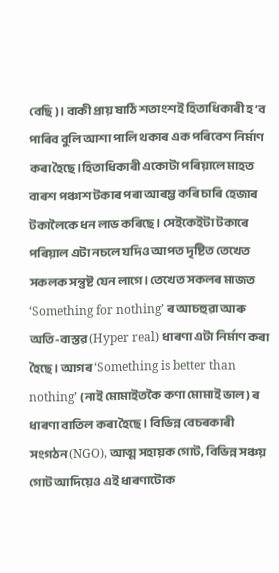বেছি)। বাকী প্ৰায় ষাঠি শতাংশ‌ই হিতাধিকাৰী হ’ব পাৰিব বুলি আশা পালি থকাৰ এক পৰিবেশ নিৰ্মাণ কৰা হৈছে।হিতাধিকাৰী একোটা পৰিয়ালে মাহত বাৰশ পঞ্চাশ টকাৰ পৰা আৰম্ভ কৰি চাৰি হেজাৰ টকালৈকে ধন লাভ কৰিছে। সেইকেইটা টকাৰে পৰিয়াল এটা নচলে যদিও আপত দৃষ্টিত তেখেত সকলক সন্তুষ্ট যেন লাগে। তেখেত সকলৰ মাজত ‘Something for nothing’ ৰ আচহুৱা আৰু অতি-বাস্তৱ(Hyper real) ধাৰণা এটা নিৰ্মাণ কৰা হৈছে। আগৰ ‘Something is better than nothing’ (নাই মোমাইতকৈ কণা মোমাই ভাল) ৰ ধাৰণা বাতিল কৰা হৈছে। বিভিন্ন বেচৰকাৰী সংগঠন(NGO), আত্ম সহায়ক গোট, বিভিন্ন সঞ্চয় গোট আদিয়েও এই ধাৰণাটোক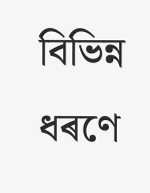বিভিন্ন ধৰণে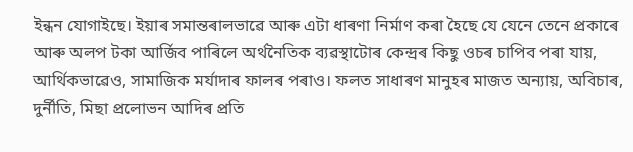ইন্ধন যোগাইছে। ইয়াৰ সমান্তৰালভাৱে আৰু এটা ধাৰণা নিৰ্মাণ কৰা হৈছে যে যেনে তেনে প্ৰকাৰে আৰু অলপ টকা আৰ্জিব পাৰিলে অৰ্থনৈতিক ব‍্যৱস্থাটোৰ কেন্দ্ৰৰ কিছু ওচৰ চাপিব পৰা যায়, আৰ্থিকভাৱেও, সামাজিক মৰ্যাদাৰ ফালৰ পৰাও। ফলত সাধাৰণ মানুহৰ মাজত অন‍্যায়, অবিচাৰ, দুৰ্নীতি, মিছা প্ৰলোভন আদিৰ প্ৰতি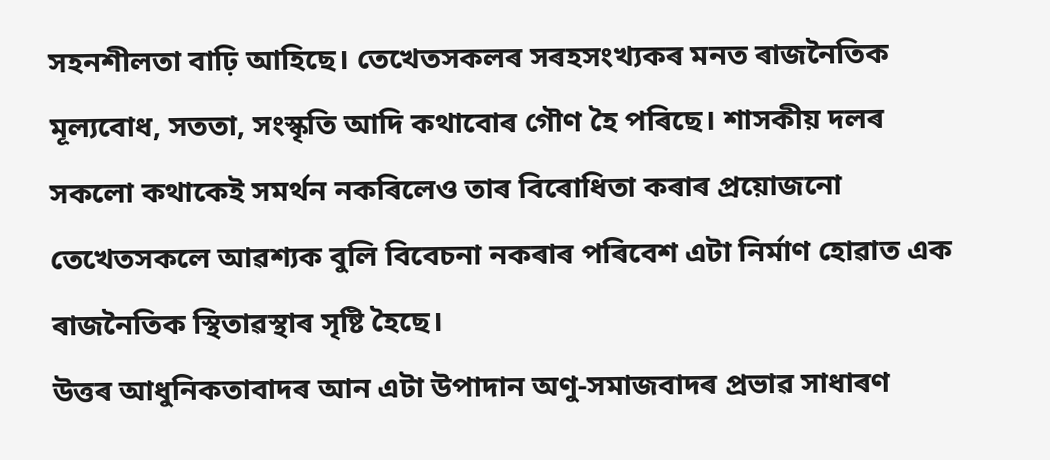সহনশীলতা বাঢ়ি আহিছে। তেখেতসকলৰ সৰহসংখ্যকৰ মনত ৰাজনৈতিক মূল‍্যবোধ, সততা, সংস্কৃতি আদি কথাবোৰ গৌণ হৈ পৰিছে। শাসকীয় দলৰ সকলো কথাকেই সমৰ্থন নকৰিলেও তাৰ বিৰোধিতা কৰাৰ প্ৰয়োজনো তেখেতসকলে আৱশ্যক বুলি বিবেচনা নকৰাৰ পৰিবেশ এটা নিৰ্মাণ হোৱাত এক ৰাজনৈতিক স্থিতাৱস্থাৰ সৃষ্টি হৈছে।
উত্তৰ আধুনিকতাবাদৰ আন এটা উপাদান অণু-সমাজবাদৰ প্ৰভাৱ সাধাৰণ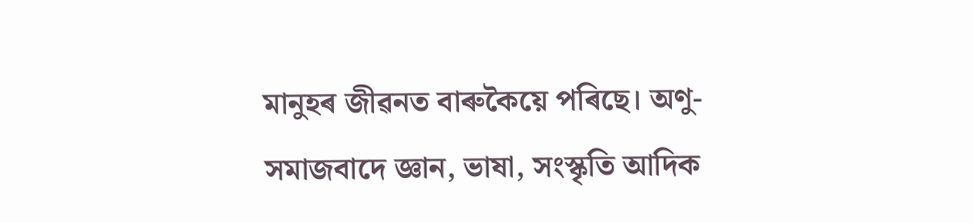মানুহৰ জীৱনত বাৰুকৈয়ে পৰিছে। অণু-সমাজবাদে জ্ঞান, ভাষা, সংস্কৃতি আদিক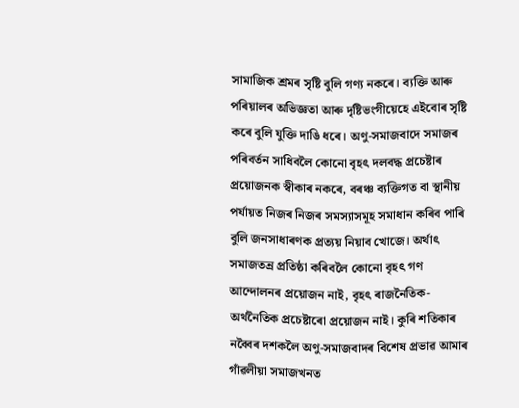সামাজিক শ্ৰমৰ সৃষ্টি বুলি গণ্য নকৰে। ব‍্যক্তি আৰু পৰিয়ালৰ অভিজ্ঞতা আৰু দৃষ্টিভংগীয়েহে এইবোৰ সৃষ্টি কৰে বুলি যুক্তি দাঙি ধৰে। অণু-সমাজবাদে সমাজৰ পৰিবৰ্তন সাধিবলৈ কোনো বৃহৎ দলবদ্ধ প্ৰচেষ্টাৰ প্ৰয়োজনক স্বীকাৰ নকৰে, বৰঞ্চ ব‍্যক্তিগত বা স্থানীয় পৰ্যায়ত নিজৰ নিজৰ সমস্যাসমূহ সমাধান কৰিব পাৰি বুলি জনসাধাৰণক প্ৰত‍্যয় নিয়াব খোজে। অৰ্থাৎ সমাজতন্ৰ প্ৰতিষ্ঠা কৰিবলৈ কোনো বৃহৎ গণ আন্দোলনৰ প্ৰয়োজন নাই, বৃহৎ ৰাজনৈতিক-অৰ্থনৈতিক প্ৰচেষ্টাৰো প্ৰয়োজন নাই। কুৰি শতিকাৰ নব্বৈৰ দশকলৈ অণু-সমাজবাদৰ বিশেষ প্ৰভাৱ আমাৰ গাঁৱলীয়া সমাজখনত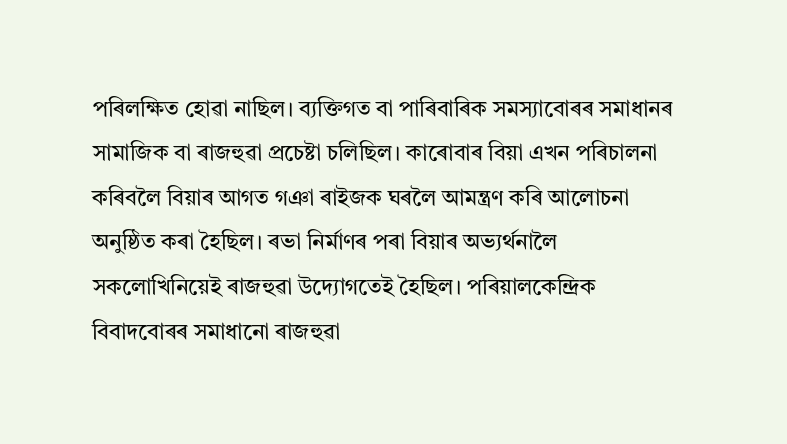পৰিলক্ষিত হোৱা নাছিল। ব‍্যক্তিগত বা পাৰিবাৰিক সমস্যাবোৰৰ সমাধানৰ সামাজিক বা ৰাজহুৱা প্ৰচেষ্টা চলিছিল। কাৰোবাৰ বিয়া এখন পৰিচালনা কৰিবলৈ বিয়াৰ আগত গঞা ৰাইজক ঘৰলৈ আমন্ত্ৰণ কৰি আলোচনা অনুষ্ঠিত কৰা হৈছিল। ৰভা নিৰ্মাণৰ পৰা বিয়াৰ অভ‍্যৰ্থনালৈ সকলোখিনিয়েই ৰাজহুৱা উদ‍্যোগতেই হৈছিল। পৰিয়ালকেন্দ্ৰিক বিবাদবোৰৰ সমাধানো ৰাজহুৱা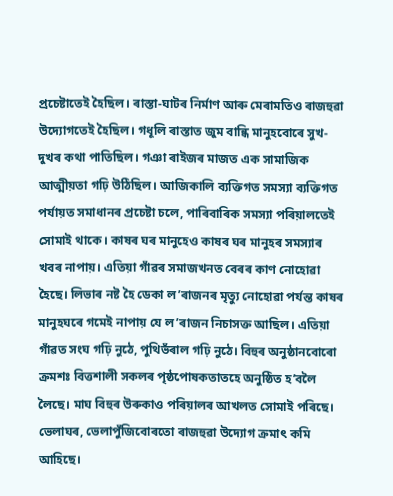প্ৰচেষ্টাতেই হৈছিল। ৰাস্তা-ঘাটৰ নিৰ্মাণ আৰু মেৰামতিও ৰাজহুৱা উদ‍্যোগতেই হৈছিল। গধূলি ৰাস্তাত জুম বান্ধি মানুহবোৰে সুখ-দুখৰ কথা পাতিছিল। গঞা ৰাইজৰ মাজত এক সামাজিক আত্মীয়তা গঢ়ি উঠিছিল। আজিকালি ব‍্যক্তিগত সমস্যা ব‍্যক্তিগত পৰ্যায়ত সমাধানৰ প্ৰচেষ্টা চলে, পাৰিবাৰিক সমস্যা পৰিয়ালতেই সোমাই থাকে। কাষৰ ঘৰ মানুহেও কাষৰ ঘৰ মানুহৰ সমস্যাৰ খবৰ নাপায়। এতিয়া গাঁৱৰ সমাজখনত বেৰৰ কাণ নোহোৱা হৈছে। লিভাৰ নষ্ট হৈ ডেকা ল’ৰাজনৰ মৃত্যু নোহোৱা পৰ্যন্ত কাষৰ মানুহঘৰে গমেই নাপায় যে ল’ৰাজন নিচাসক্ত আছিল। এতিয়া গাঁৱত সংঘ গঢ়ি নুঠে, পুথিভঁৰাল গঢ়ি নুঠে। বিহুৰ অনুষ্ঠানবোৰো ক্ৰমশঃ বিত্তশালী সকলৰ পৃষ্ঠপোষকতাতহে অনুষ্ঠিত হ’বলৈ লৈছে। মাঘ বিহুৰ উৰুকাও পৰিয়ালৰ আখলত সোমাই পৰিছে। ভেলাঘৰ, ভেলাপুঁজিবোৰতো ৰাজহুৱা উদ‍্যোগ ক্ৰমাৎ কমি আহিছে।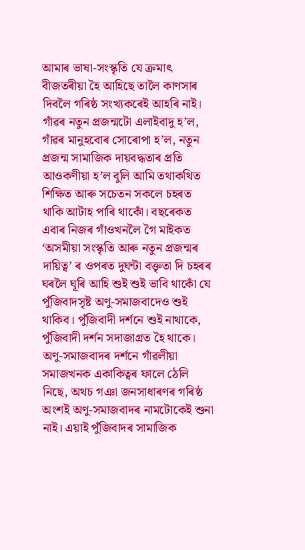আমাৰ ভাষা-সংস্কৃতি যে ক্ৰমাৎ বীজতৰীয়া হৈ আহিছে তালৈ কাণসাৰ দিবলৈ গৰিষ্ঠ সংখ্যকৰেই আহৰি নাই। গাঁৱৰ নতুন প্ৰজন্মটো এলাইবাদু হ’ল, গাঁৱৰ মানুহবোৰ সোৰোপা হ’ল, নতুন প্ৰজন্ম সামাজিক দায়বদ্ধতাৰ প্ৰতি আওকণীয়া হ’ল বুলি আমি তথাকথিত শিক্ষিত আৰু সচেতন সকলে চহৰত থাকি আটাহ পাৰি থাকোঁ। বছৰেকত এবাৰ নিজৰ গাঁওখনলৈ গৈ মাইকত ‘অসমীয়া সংস্কৃতি আৰু নতুন প্ৰজন্মৰ দায়িত্ব’ ৰ ওপৰত দুঘন্টা বক্তৃতা দি চহৰৰ ঘৰলৈ ঘূৰি আহি শুই শুই ভাবি থাকোঁ যে পুঁজিবাদসৃষ্ট অণু-সমাজবাদেও শুই থাকিব। পুঁজিবাদী দৰ্শনে শুই নাথাকে, পুঁজিবাদী দৰ্শন সদাজাগ্ৰত হৈ থাকে। অণু-সমাজবাদৰ দৰ্শনে গাঁৱলীয়া সমাজখনক একাকিত্বৰ ফালে ঠেলি নিছে, অথচ গঞা জনসাধাৰণৰ গৰিষ্ঠ অংশ‌ই অণু-সমাজবাদৰ নামটোকেই শুনা নাই। এয়াই পুঁজিবাদৰ সামাজিক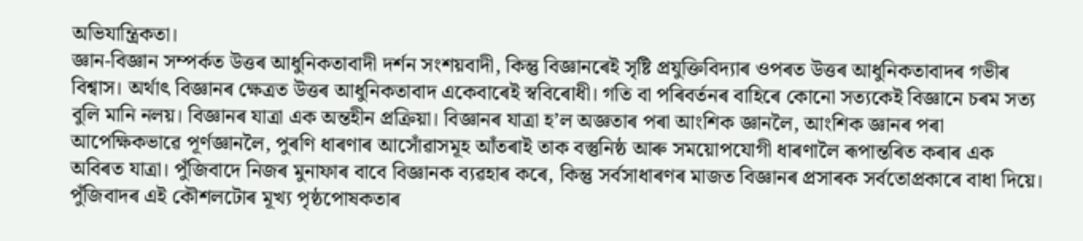অভিযান্ত্ৰিকতা।
জ্ঞান-বিজ্ঞান সম্পৰ্কত উত্তৰ আধুনিকতাবাদী দৰ্শন সংশয়বাদী, কিন্তু বিজ্ঞানৰেই সৃষ্টি প্ৰযুক্তিবিদ্যাৰ ওপৰত উত্তৰ আধুনিকতাবাদৰ গভীৰ বিশ্বাস। অৰ্থাৎ বিজ্ঞানৰ ক্ষেত্ৰত উত্তৰ আধুনিকতাবাদ একেবাৰেই স্ববিৰোধী। গতি বা পৰিবৰ্তনৰ বাহিৰে কোনো সত‍্যকেই বিজ্ঞানে চৰম সত‍্য বুলি মানি নলয়। বিজ্ঞানৰ যাত্ৰা এক অন্তহীন প্ৰক্ৰিয়া। বিজ্ঞানৰ যাত্ৰা হ’ল অজ্ঞতাৰ পৰা আংশিক জ্ঞানলৈ, আংশিক জ্ঞানৰ পৰা আপেক্ষিকভাৱে পূৰ্ণজ্ঞানলৈ, পুৰণি ধাৰণাৰ আসোঁৱাসমূহ আঁতৰাই তাক বস্তুনিষ্ঠ আৰু সময়োপযোগী ধাৰণালৈ ৰূপান্তৰিত কৰাৰ এক অবিৰত যাত্ৰা। পুঁজিবাদে নিজৰ মুনাফাৰ বাবে বিজ্ঞানক ব‍্যৱহাৰ কৰে, কিন্তু সৰ্বসাধাৰণৰ মাজত বিজ্ঞানৰ প্ৰসাৰক সৰ্বতোপ্ৰকাৰে বাধা দিয়ে। পুঁজিবাদৰ এই কৌশলটোৰ মূখ্য পৃষ্ঠপোষকতাৰ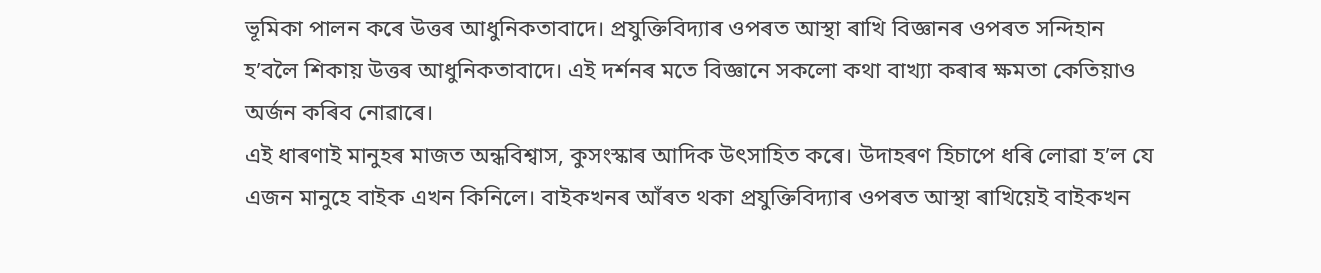ভূমিকা পালন কৰে উত্তৰ আধুনিকতাবাদে। প্ৰযুক্তিবিদ্যাৰ ওপৰত আস্থা ৰাখি বিজ্ঞানৰ ওপৰত সন্দিহান হ’বলৈ শিকায় উত্তৰ আধুনিকতাবাদে। এই দৰ্শনৰ মতে বিজ্ঞানে সকলো কথা বাখ্যা কৰাৰ ক্ষমতা কেতিয়াও অৰ্জন কৰিব নোৱাৰে।
এই ধাৰণাই মানুহৰ মাজত অন্ধবিশ্বাস, কুসংস্কাৰ আদিক উৎসাহিত কৰে। উদাহৰণ হিচাপে ধৰি লোৱা হ’ল যে এজন মানুহে বাইক এখন কিনিলে। বাইকখনৰ আঁৰত থকা প্ৰযুক্তিবিদ্যাৰ ওপৰত আস্থা ৰাখিয়েই বাইকখন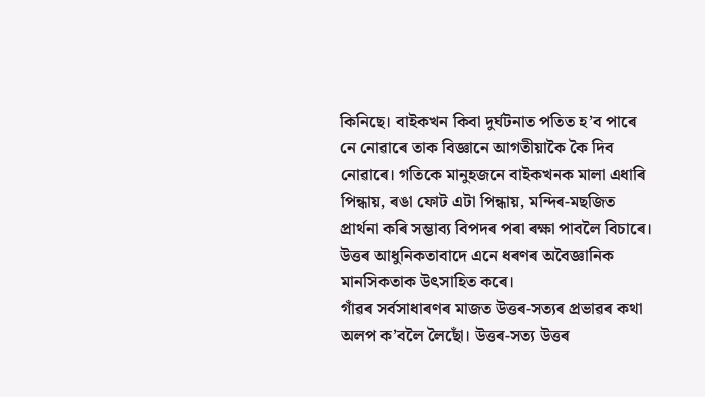কিনিছে। বাইকখন কিবা দুৰ্ঘটনাত পতিত‌ হ’ব পাৰে নে নোৱাৰে তাক বিজ্ঞানে আগতীয়াকৈ কৈ দিব নোৱাৰে। গতিকে মানুহজনে বাইকখনক মালা এধাৰি পিন্ধায়, ৰঙা ফোট এটা পিন্ধায়, মন্দিৰ-মছজিত প্ৰাৰ্থনা কৰি সম্ভাব্য বিপদৰ পৰা ৰক্ষা পাবলৈ বিচাৰে। উত্তৰ আধুনিকতাবাদে এনে ধৰণৰ অবৈজ্ঞানিক মানসিকতাক উৎসাহিত কৰে।
গাঁৱৰ সৰ্বসাধাৰণৰ মাজত উত্তৰ-সত‍্যৰ প্ৰভাৱৰ কথা অলপ ক’বলৈ লৈছোঁ। উত্তৰ-সত্য উত্তৰ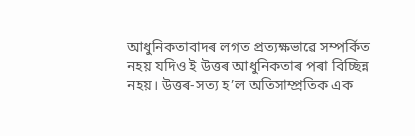আধুনিকতাবাদৰ লগত প্ৰত‍্যক্ষভাৱে সম্পৰ্কিত নহয় যদিও ই উত্তৰ আধুনিকতাৰ পৰা বিচ্ছিন্ন‌ নহয়। উত্তৰ-সত্য হ’ল অতিসাম্প্ৰতিক এক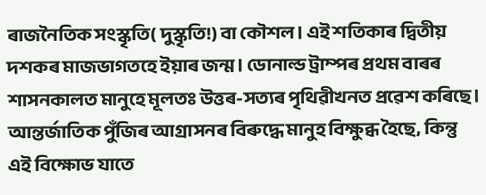ৰাজনৈতিক সংস্কৃতি( দুস্কৃতি!) বা কৌশল। এই শতিকাৰ দ্বিতীয় দশকৰ মাজভাগতহে ইয়াৰ জন্ম। ডোনাল্ড ট্ৰাম্পৰ প্ৰথম বাৰৰ শাসনকালত মানুহে মূলতঃ উত্তৰ-সত‍্য‌ৰ পৃথিৱীখনত প্ৰৱেশ কৰিছে। আন্তৰ্জাতিক পুঁজিৰ আগ্ৰাসনৰ বিৰুদ্ধে মানুহ বিক্ষুব্ধ হৈছে, কিন্তু এই বিক্ষোভ যাতে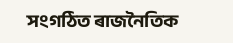সংগঠিত ৰাজনৈতিক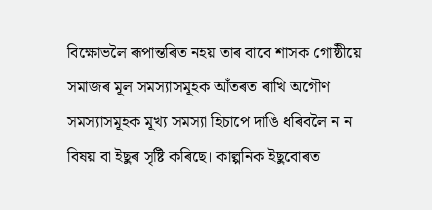বিক্ষোভলৈ ৰূপান্তৰিত নহয় তাৰ বাবে শাসক গোষ্ঠীয়ে সমাজৰ মূল সমস্যাসমূহক আঁতৰত ৰাখি অগৌণ সমস্যাসমূহক মূখ্য সমস্যা হিচাপে দাঙি ধৰিবলৈ ন ন বিষয় বা ইছুৰ সৃষ্টি কৰিছে। কাল্পনিক ইছুবোৰত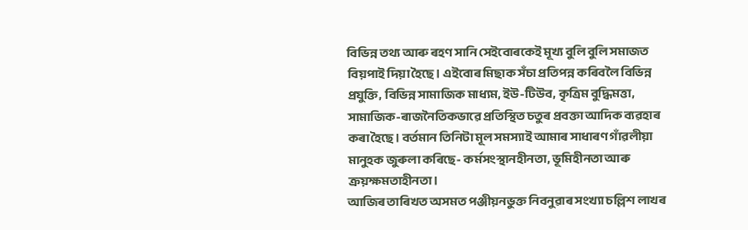বিভিন্ন তথ্য আৰু ৰহণ সানি সেইবোৰকেই মূখ্য বুলি বুলি সমাজত বিয়পাই দিয়া হৈছে। এইবোৰ মিছাক সঁচা প্ৰতিপন্ন কৰিবলৈ বিভিন্ন প্ৰযুক্তি, বিভিন্ন সামাজিক মাধ‍্যম, ইউ-টিউব, কৃত্ৰিম বুদ্ধিমত্তা, সামাজিক-ৰাজনৈতিকভাৱে প্ৰতিস্থিত চতুৰ প্ৰবক্তা আদিক ব‍্যৱহাৰ কৰা হৈছে। বৰ্তমান তিনিটা মূল সমস্যাই আমাৰ সাধাৰণ গাঁৱলীয়া মানুহক জুৰুলা কৰিছে- কৰ্মসংস্থানহীনতা, ভূমিহীনতা আৰু ক্ৰয়ক্ষমতাহীনতা।
আজিৰ তাৰিখত অসমত পঞ্জীয়নভুক্ত নিবনুৱাৰ সংখ্যা চল্লিশ লাখৰ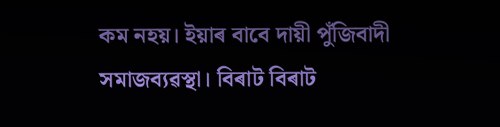কম নহয়। ইয়াৰ বাবে দায়ী পুঁজিবাদী সমাজব‍্যৱস্থা। বিৰাট বিৰাট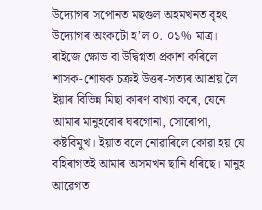উদ‍্যোগৰ সপোনত মছগুল অহমখনত বৃহৎ উদ‍্যোগৰ অংকটো হ’ল ০. ০১% মাত্ৰ। ৰাইজে ক্ষোভ বা উদ্বিগ্নতা প্ৰকাশ কৰিলে শাসক-শোষক চক্ৰ‌ই উত্তৰ-সত‍্যৰ আশ্ৰয় লৈ ইয়াৰ বিভিন্ন মিছা কাৰণ বাখ্যা কৰে, যেনে আমাৰ মানুহবোৰ ঘৰগোনা, সোৰোপা, কষ্টবিমুখ। ইয়াত বলে নোৱাৰিলে কোৱা হয় যে বহিৰাগত‌ই আমাৰ অসমখন ছানি ধৰিছে। মানুহ আৱেগত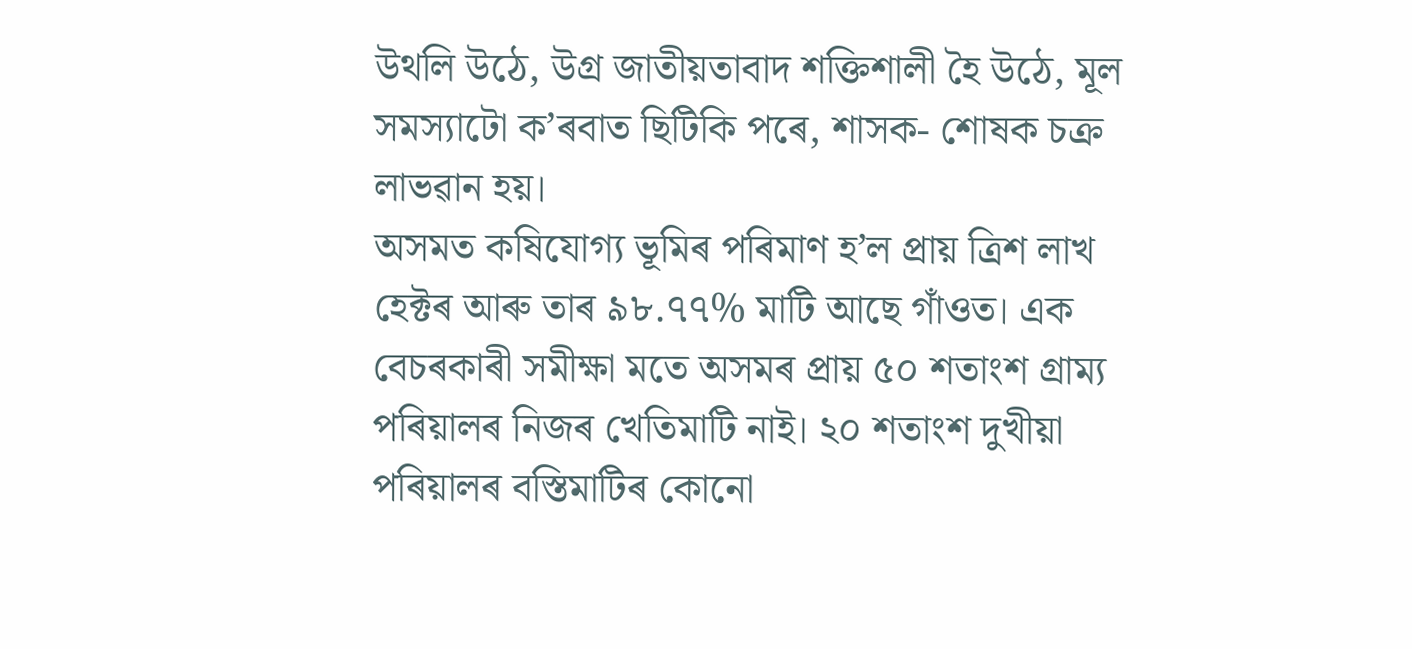উথলি উঠে, উগ্ৰ জাতীয়তাবাদ শক্তিশালী হৈ উঠে, মূল সমস্যাটো ক’ৰবাত ছিটিকি পৰে, শাসক- শোষক চক্ৰ লাভৱান হয়।
অসমত ক‌ষিযোগ‍্য ভূমিৰ পৰিমাণ হ’ল প্ৰায় ত্ৰিশ লাখ হেক্টৰ আৰু তাৰ ৯৮.৭৭% মাটি আছে গাঁওত। এক বেচৰকাৰী সমীক্ষা মতে অসমৰ প্ৰায় ৫০ শতাংশ গ্ৰাম্য পৰিয়ালৰ নিজৰ খেতিমাটি নাই। ২০ শতাংশ দুখীয়া পৰিয়ালৰ বস্তিমাটিৰ কোনো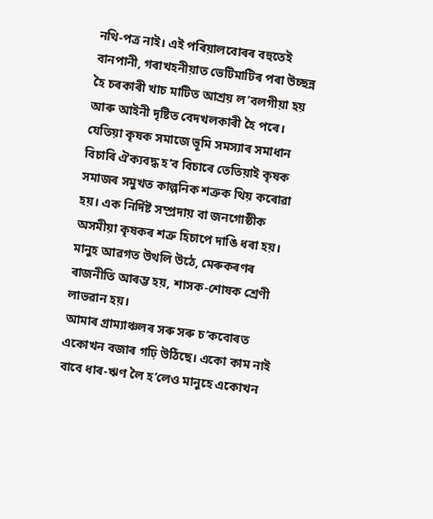নথি-পত্ৰ নাই। এই পৰিয়ালবোৰৰ বহুতেই বানপানী, গৰাখহনীয়াত ভেটিমাটিৰ পৰা উচ্ছন্ন হৈ চৰকাৰী খাচ মাটিত আশ্ৰয় ল’বলগীয়া হয় আৰু আইনী দৃষ্টিত বেদখলকাৰী হৈ পৰে। যেতিয়া কৃষক সমাজে ভূমি সমস্যাৰ সমাধান বিচাৰি ঐক্যবদ্ধ হ’ব বিচাৰে তেতিয়াই কৃষক সমাজৰ সমুখত কাল্পনিক শত্ৰুক থিয় কৰোৱা হয়। এক নিৰ্দিষ্ট সম্প্ৰদায় বা জনগোষ্ঠীক অসমীয়া কৃষকৰ শত্ৰু হিচাপে দাঙি ধৰা হয়। মানুহ আৱগত উথলি উঠে, মেৰুকৰণৰ ৰাজনীতি আৰম্ভ হয়, শাসক-শোষক শ্ৰেণী লাভৱান হয়।
আমাৰ গ্ৰাম‍্যাঞ্চলৰ সৰু সৰু চ’কবোৰত একোখন বজাৰ গঢ়ি উঠিছে। একো কাম নাই বাবে ধাৰ-ঋণ লৈ হ’লেও মানুহে একোখন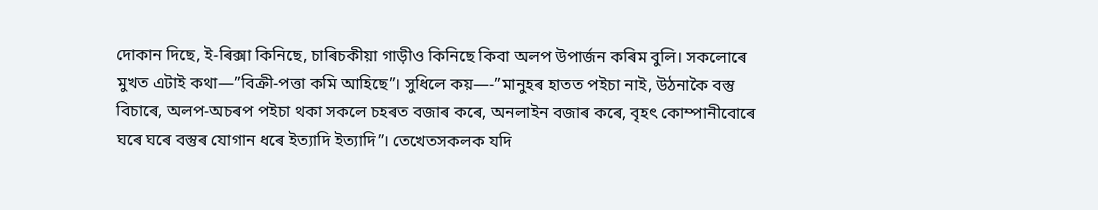দোকান দিছে, ই-ৰিক্সা কিনিছে, চাৰিচকীয়া গাড়ীও কিনিছে কিবা অলপ উপাৰ্জন কৰিম বুলি। সকলোৰে মুখত এটাই কথা—”বিক্ৰী-পত্তা কমি আহিছে”। সুধিলে কয়—-”মানুহৰ হাতত প‌ইচা নাই, উঠনাকৈ বস্তু বিচাৰে, অলপ-অচৰপ প‌ইচা থকা সকলে চহৰত বজাৰ কৰে, অনলাইন বজাৰ কৰে, বৃহৎ কোম্পানীবোৰে ঘৰে ঘৰে বস্তুৰ যোগান ধৰে ইত্যাদি ইত্যাদি”। তেখেতসকলক যদি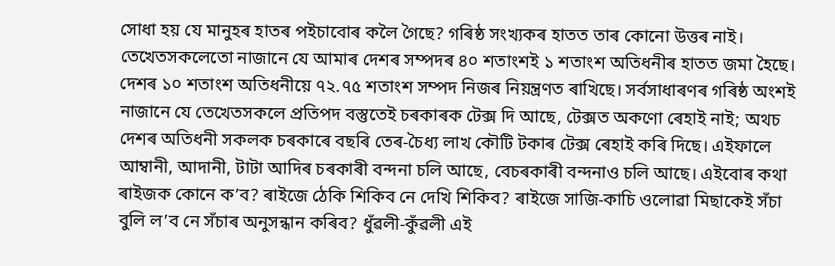সোধা হয় যে মানুহৰ হাতৰ প‌ইচাবোৰ কলৈ গৈছে? গৰিষ্ঠ সংখ‍্যকৰ হাতত তাৰ কোনো উত্তৰ নাই। তেখেতসকলেতো নাজানে যে আমাৰ দেশৰ সম্পদৰ ৪০ শতাংশই ১ শতাংশ অতিধনীৰ হাতত জমা হৈছে। দেশৰ ১০ শতাংশ অতিধনীয়ে ৭২.৭৫ শতাংশ সম্পদ নিজৰ নিয়ন্ত্ৰণত ৰাখিছে। সৰ্বসাধাৰণৰ গৰিষ্ঠ অংশ‌ই নাজানে যে তেখেতসকলে প্ৰতিপদ বস্তুতেই চৰকাৰক টেক্স দি আছে, টেক্সত অকণো ৰেহাই নাই; অথচ দেশৰ অতিধনী সকলক চৰকাৰে বছৰি তেৰ-চৈধ্য লাখ কৌটি টকাৰ টেক্স ৰেহাই কৰি দিছে। এইফালে আম্বানী, আদানী, টাটা আদিৰ চৰকাৰী বন্দনা চলি আছে, বেচৰকাৰী‌ বন্দনাও চলি আছে। এইবোৰ কথা ৰাইজক কোনে ক’ব? ৰাইজে ঠেকি শিকিব নে দেখি শিকিব? ৰাইজে সাজি-কাচি ওলোৱা মিছাকেই সঁচা বুলি ল’ব নে সঁচাৰ অনুসন্ধান কৰিব? ধুঁৱলী-কুঁৱলী এই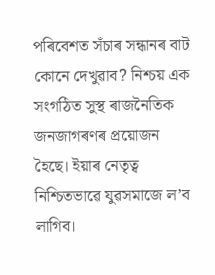পৰিবেশত সঁচাৰ সন্ধানৰ বাট কোনে দেখুৱাব? নিশ্চয় এক সংগঠিত সুস্থ ৰাজনৈতিক জনজাগৰণৰ প্ৰয়োজন হৈছে। ইয়াৰ নেতৃত্ব নিশ্চিতভাৱে যুৱসমাজে ল’ব লাগিব।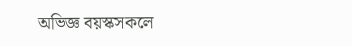অভিজ্ঞ বয়স্কসকলে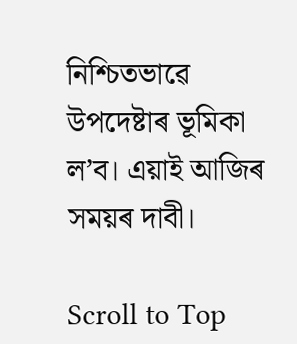নিশ্চিতভাৱে উপদেষ্টাৰ ভূমিকা ল’ব। এয়াই আজিৰ সময়ৰ দাবী।

Scroll to Top